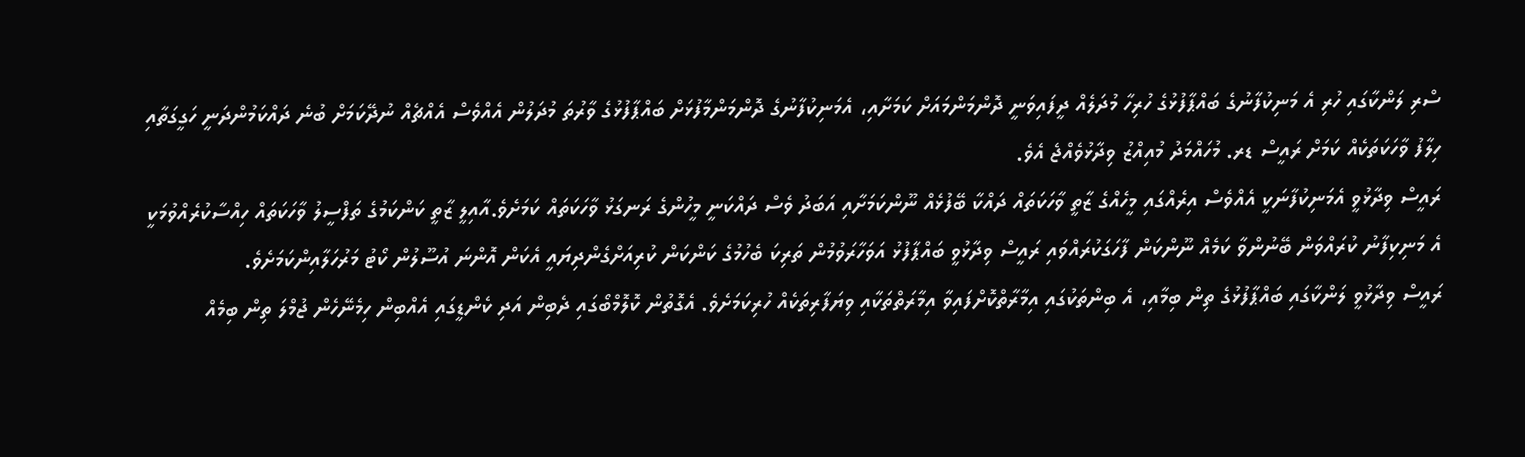ސްރި ލަންކާގައި ހުރި އެ މަނިކުފާނުގެ ބައްޕާފުޅުގެ ހުރިހާ މުދަލެއް ދީފައިވަނީ ދޮންމަންމައަށް ކަމަށާއި، އެމަނިކުފާނުގެ ދޮންމަންމާފުޅަށް ބައްޕާފުޅުގެ ވާރުތަ މުދަލުން އެއްވެސް އެއްޗެއް ނުދޭކަމަށް ބުނެ ދައްކަމުންދަނީ ހަގީގަތާއި ހިލާފު ވާހަކަތަކެއް ކަމަށް ރައީސް ޑރ. މުހައްމަދު މުއިއްޒު ވިދާޅުވެއްޖެ އެވެ.
ރައީސް ވިދާޅުވީ އެމަނިކުފާނަކީ އެއްވެސް އިރެއްގައި މީހެއްގެ ޒާތީ ވާހަކަތައް ދައްކާ ބޭފުޅެއް ނޫންކަމަށާއި އަބަދު ވެސް ދައްކަނީ މީހުންގެ ރަނގަޅު ވާހަކަތައް ކަމަށެވެ.އާއިލީ ޒާތީ ކަންކަމުގެ ތަފްސީލު ވާހަކަތައް ހިއްސާކުރެއްވުމަކީ އެ މަނިކިފާނު ކުރައްވަން ބޭނުންވާ ކަމެއް ނޫންކަން ފާހަގަކުރައްވައި ރައީސް ވިދާޅުވީ ބައްޕާފުޅު އަވަހާރަވުމުން ތަރިކަ ބެހުމުގެ ކަންކަން ކުރިއަށްގެންދިޔައީ އެކަން އޮންނަ އުސޫލުން ކޯޓު މަރުހަލާއިންކަމަށެވެ.
ރައީސް ވިދާޅުވީ ލަންކާގައި ބައްޕާފުޅުގެ ތިން ބިމާއި، އެ ބިންތަކުގައި އިމާރާތްކޮށްފައިވާ އިމާރަތްތަކާއި ވިޔަފާރިތަކެއް ހުރިކަމަށެވެ. އެގޮތުން ކޮލޮމްބޯގައި ދެބިން އަދި ކެންޑީގައި އެއްބިން ހިމެނޭހެން ޖުމްލަ ތިން ބިމެއް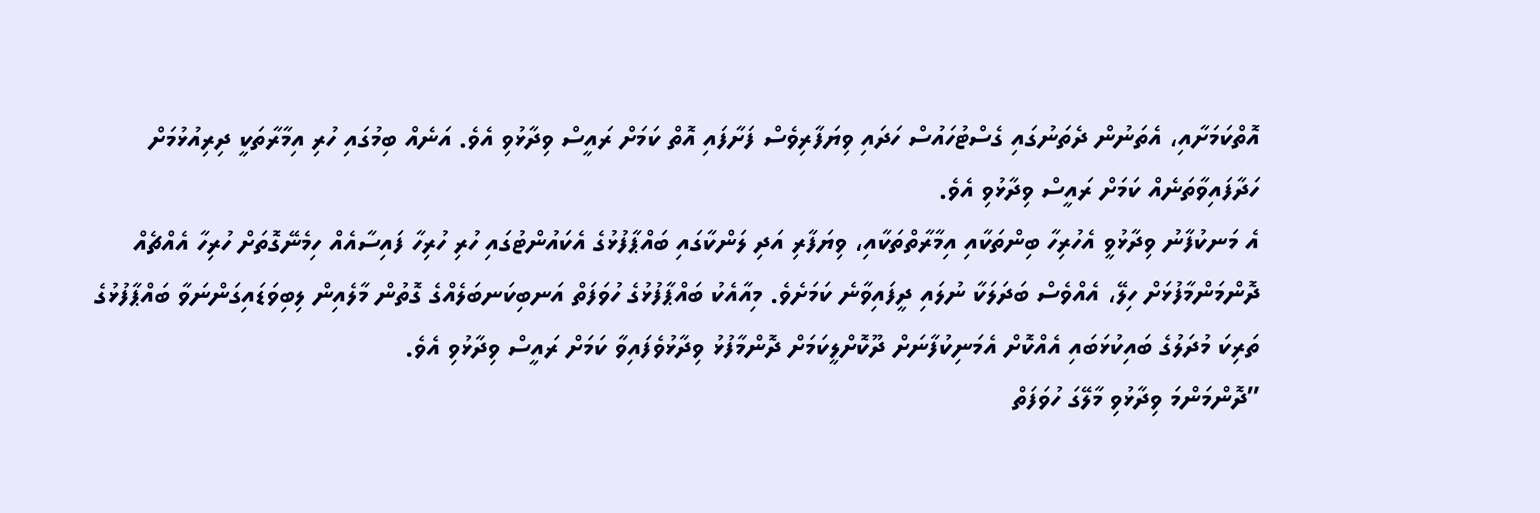އޮތްކަމަށާއި، އެތަނުން ދެތަނުގައި ގެސްޓުހައުސް ހަދައި ވިޔަފާރިވެސް ފަށާފައި އޮތް ކަމަށް ރައީސް ވިދާޅުވި އެވެ. އަނެއް ބިމުގައި ހުރި އިމާރާތަކީ ދިރިއުޅުމަށް ހަދާފައިވާތަނެއް ކަމަށް ރައީސް ވިދާޅުވި އެވެ.
އެ މަނކުފާނު ވިދާޅުވީ އެހުރިހާ ބިންތަކާއި އިމާރާތްތަކާއި، ވިޔަފާރި އަދި ލަންކާގައި ބައްޕާފުޅުގެ އެކައުންޓުގައި ހުރި ހުރިހާ ފައިސާއެއް ހިމެނޭގޮތަށް ހުރިހާ އެއްޗެއް ދޮންމަންމާފުޅަށް ހިލޭ، އެއްވެސް ބަދަލަކާ ނުލައި ދީފައިވާނެ ކަމަށެވެ. މިއާއެކު ބައްޕާފުޅުގެ ހުވަފަތް އަނބިކަނބަލެއްގެ ގޮތުން މާލެއިން ލިބިވަޑައިގަންނަވާ ބައްޕާފުޅުގެ ތަރިކަ މުދަލުގެ ބައިކުޅަބައި އެއްކޮށް އެމަނިކުފާނަށް ދޫކޮށްލީކަމަށް ދޮންމާފުޅު ވިދާޅުވެފައިވާ ކަމަށް ރައީސް ވިދާޅުވި އެވެ.
”ދޮންމަންމަ ވިދާޅުވި މާލޭގަ ހުވަފަތް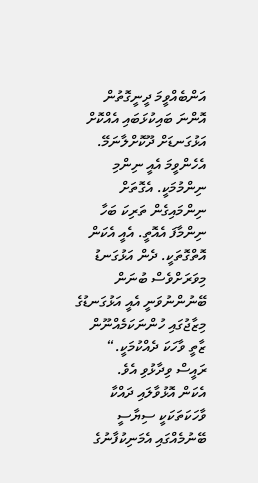އަންބެއްވީމަ ދީނީގޮތުން އޮންނަ ބައިކުޅަބައި އެއްކޮށް އަޅުގަނޑަށް ދޫކޮށްލާނަމޭ. އެހެންވީމަ އެއީ ނިންމި ނިންމުމަކީ. އެގޮތަށް ނިންމައިގެން ތަރިކަ ބަހާ ނިންމާފަ އެއޮތީ. އެއީ އެކަން އޮތްގޮތަކީ. ދެން އަޅުގަނޑު މިވަރަށްވެސް ބުނަން ބޭނުންނުވަނީ އެއީ އަޅުގަނޑުގެ މިޒާޖުގައި ހުންނަކަމެއްނޫން ޒާތީ ވާހަކަ ދެއްކުމަކީ.“ ރައީސް ވިދާޅުވި އެވެ.
އެކަން އޮޅުވާލައި ދައްކާ ވާހަކަތަކަކީ ސިޔާސީ ބޭނުމެއްގައި އެމަނިކުފާނުގެ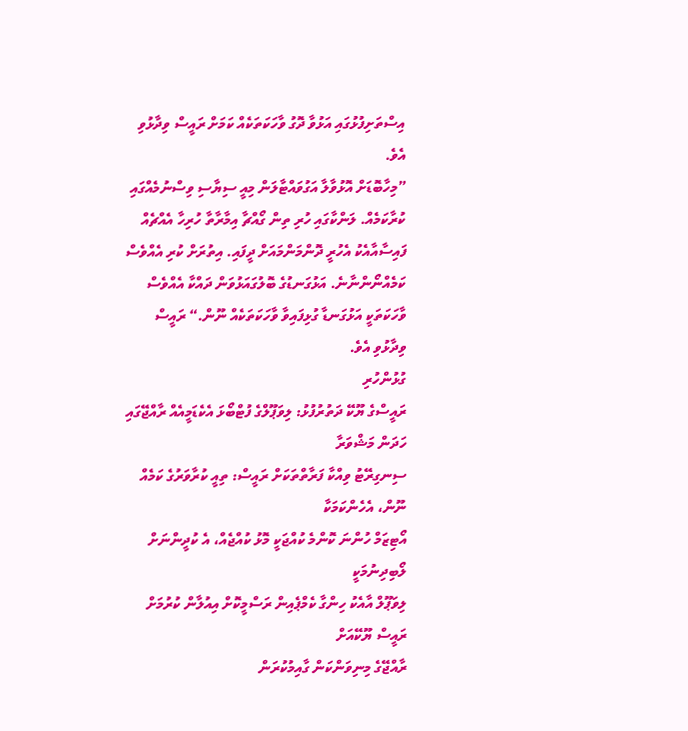އިސްތަށިފުޅުގައި އަޅުވާ ދޮގު ވާހަކަތަކެއް ކަމަށް ރައީސް ވިދާޅުވި އެވެ.
”މިހާބޮޑަށް އޮޅުވާލާ އަގުވައްޓާލަން މިއީ ސިޔާސި ވިސްނުމެއްގައި ކުރާކަމެއް. ލަންކާގައި ހުރި ތިން ގޯއްޗާ އިމާރާތާ ހުރިހާ އެއްޗެއް ފައިސާއާއެކު އެހުރީ ދޮންމަންމައަށް ދީފައި. އިތުރަށް ކުރި އެއްވެސް ކަމެއްނޯންނާނެ. އަޅުގަނޑުގެ ބޮލުގައަޅުވަން ދައްކާ އެއްވެސް ވާހަކަތަކީ އަޅުގަނޑާ ގުޅިފައިވާ ވާހަކަތަކެއް ނޫން.“ ރައީސް ވިދާޅުވި އެވެ.
ގުޅުންހުރި
ރައީސްގެ ޔޫކޭ ދަތުރުފުޅު: ލިވަޕޫލްގެ ފުޓްބޯޅަ އެކެޑަމީއެއް ރާއްޖޭގައި ހަދަން މަޝްވަރާ
ސިނގިރޭޓު ވިއްކާ ފަރާތްތަކަށް ރައީސް: ތިއީ ކުރާވަރުގެ ކަމެއް ނޫން، އެހެންކަމަކާ
އޯޓިޒަމް ހުންނަ ކޮންމެ ކުއްޖަކީ މޮޅު ކުއްޖެއް، އެ ކުދީންނަށް ލޯބިދިނުމަކީ
ލިވަޕޫލް އާއެކު ހިންގާ ކެމްޕެއިން ރަސްމީކޮށް އިއުލާން ކުރުމަށް ރައީސް ޔޫކޭއަށް
ރާއްޖޭގެ މިނިވަންކަން ގާއިމުކުރަން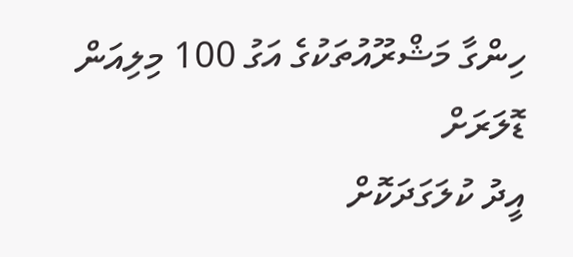ހިންގާ މަޝްރޫއުތަކުގެ އަގު 100 މިލިއަން ޑޮލަރަށް
އީދު ކުލަގަދަކޮށް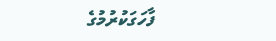ފާހަގަކުރުމުގެ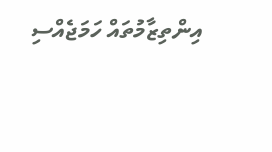އިންތިޒާމުތައް ހަމަޖެއްސި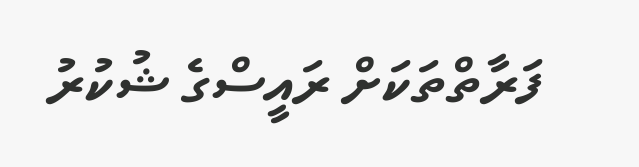ފަރާތްތަކަށް ރައީސްގެ ޝުކުރު